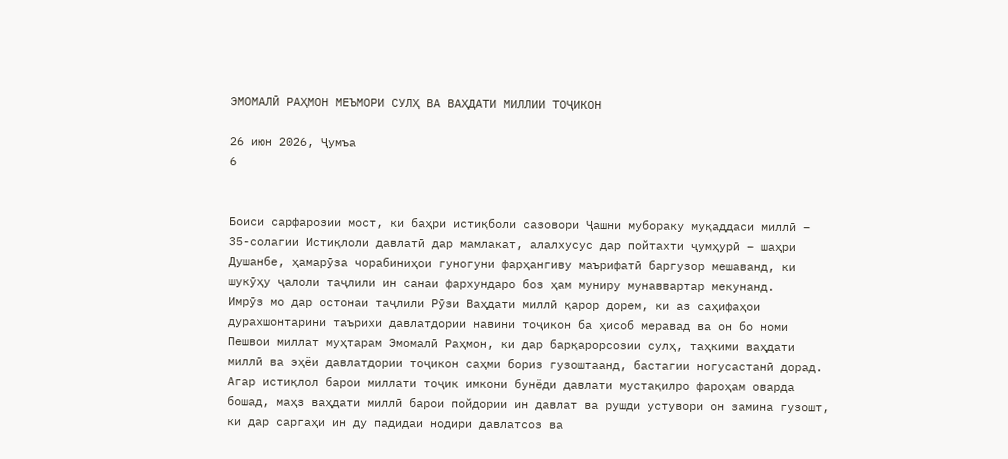ЭМОМАЛӢ РАҲМОН МЕЪМОРИ СУЛҲ ВА ВАҲДАТИ МИЛЛИИ ТОҶИКОН

26 июн 2026, Ҷумъа
6


Боиси сарфарозии мост, ки баҳри истиқболи сазовори Ҷашни мубораку муқаддаси миллӣ – 35-солагии Истиқлоли давлатӣ дар мамлакат, алалхусус дар пойтахти ҷумҳурӣ – шаҳри Душанбе, ҳамарӯза чорабиниҳои гуногуни фарҳангиву маърифатӣ баргузор мешаванд, ки шукӯҳу ҷалоли таҷлили ин санаи фархундаро боз ҳам муниру мунаввартар мекунанд.
Имрӯз мо дар остонаи таҷлили Рӯзи Ваҳдати миллӣ қарор дорем, ки аз саҳифаҳои дурахшонтарини таърихи давлатдории навини тоҷикон ба ҳисоб меравад ва он бо номи Пешвои миллат муҳтарам Эмомалӣ Раҳмон, ки дар барқарорсозии сулҳ, таҳкими ваҳдати миллӣ ва эҳёи давлатдории тоҷикон саҳми бориз гузоштаанд, бастагии ногусастанӣ дорад.
Агар истиқлол барои миллати тоҷик имкони бунёди давлати мустақилро фароҳам оварда бошад, маҳз ваҳдати миллӣ барои пойдории ин давлат ва рушди устувори он замина гузошт, ки дар саргаҳи ин ду падидаи нодири давлатсоз ва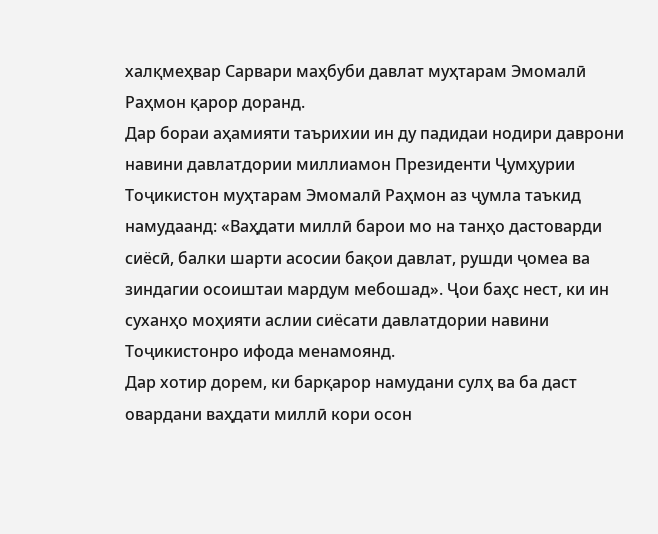халқмеҳвар Сарвари маҳбуби давлат муҳтарам Эмомалӣ Раҳмон қарор доранд.
Дар бораи аҳамияти таърихии ин ду падидаи нодири даврони навини давлатдории миллиамон Президенти Ҷумҳурии Тоҷикистон муҳтарам Эмомалӣ Раҳмон аз ҷумла таъкид намудаанд: «Ваҳдати миллӣ барои мо на танҳо дастоварди сиёсӣ, балки шарти асосии бақои давлат, рушди ҷомеа ва зиндагии осоиштаи мардум мебошад». Ҷои баҳс нест, ки ин суханҳо моҳияти аслии сиёсати давлатдории навини Тоҷикистонро ифода менамоянд.
Дар хотир дорем, ки барқарор намудани сулҳ ва ба даст овардани ваҳдати миллӣ кори осон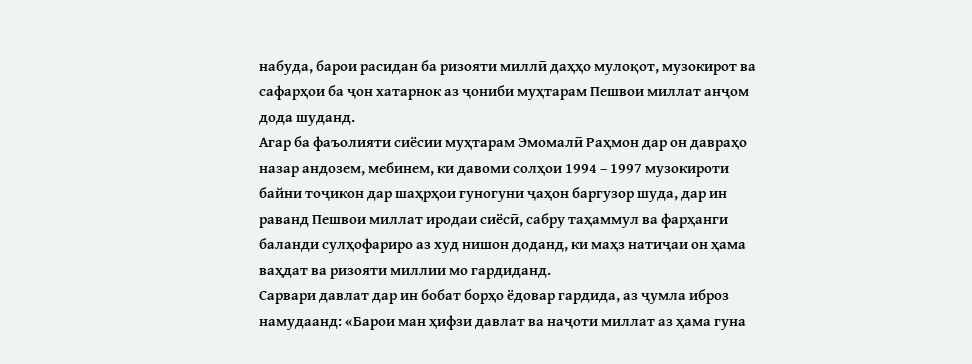набуда, барои расидан ба ризояти миллӣ даҳҳо мулоқот, музокирот ва сафарҳои ба ҷон хатарнок аз ҷониби муҳтарам Пешвои миллат анҷом дода шуданд.
Агар ба фаъолияти сиёсии муҳтарам Эмомалӣ Раҳмон дар он давраҳо назар андозем, мебинем, ки давоми солҳои 1994 – 1997 музокироти байни тоҷикон дар шаҳрҳои гуногуни ҷаҳон баргузор шуда, дар ин раванд Пешвои миллат иродаи сиёсӣ, сабру таҳаммул ва фарҳанги баланди сулҳофариро аз худ нишон доданд, ки маҳз натиҷаи он ҳама ваҳдат ва ризояти миллии мо гардиданд.
Сарвари давлат дар ин бобат борҳо ёдовар гардида, аз ҷумла иброз намудаанд: «Барои ман ҳифзи давлат ва наҷоти миллат аз ҳама гуна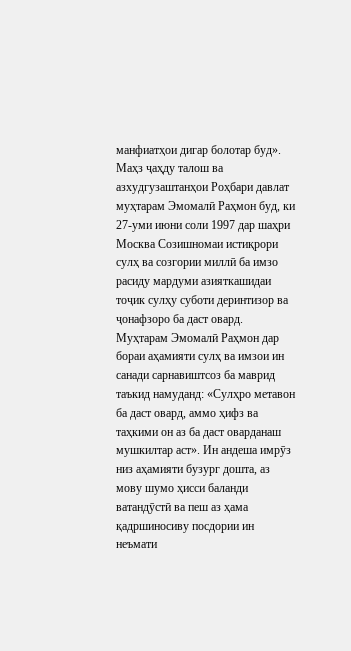манфиатҳои дигар болотар буд».
Маҳз ҷаҳду талош ва азхудгузаштанҳои Роҳбари давлат муҳтарам Эмомалӣ Раҳмон буд, ки 27-уми июни соли 1997 дар шаҳри Москва Созишномаи истиқрори сулҳ ва созгории миллӣ ба имзо расиду мардуми азияткашидаи тоҷик сулҳу суботи деринтизор ва ҷонафзоро ба даст овард.
Муҳтарам Эмомалӣ Раҳмон дар бораи аҳамияти сулҳ ва имзои ин санади сарнавиштсоз ба маврид таъкид намуданд: «Сулҳро метавон ба даст овард, аммо ҳифз ва таҳкими он аз ба даст оварданаш мушкилтар аст». Ин андеша имрӯз низ аҳамияти бузург дошта, аз мову шумо ҳисси баланди ватандӯстӣ ва пеш аз ҳама қадршиносиву посдории ин неъмати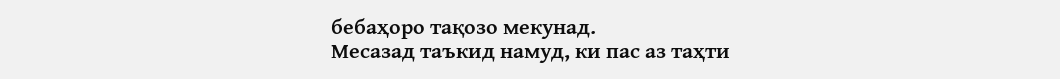бебаҳоро тақозо мекунад.
Месазад таъкид намуд, ки пас аз таҳти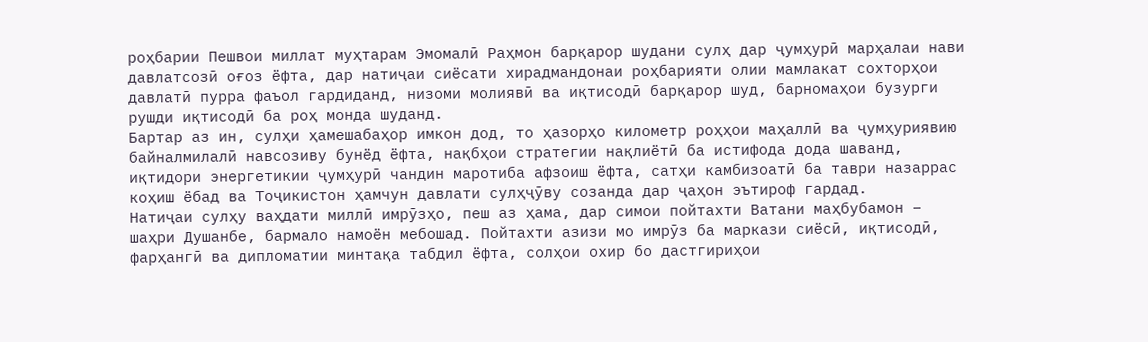роҳбарии Пешвои миллат муҳтарам Эмомалӣ Раҳмон барқарор шудани сулҳ дар ҷумҳурӣ марҳалаи нави давлатсозӣ оғоз ёфта, дар натиҷаи сиёсати хирадмандонаи роҳбарияти олии мамлакат сохторҳои давлатӣ пурра фаъол гардиданд, низоми молиявӣ ва иқтисодӣ барқарор шуд, барномаҳои бузурги рушди иқтисодӣ ба роҳ монда шуданд.
Бартар аз ин, сулҳи ҳамешабаҳор имкон дод, то ҳазорҳо километр роҳҳои маҳаллӣ ва ҷумҳуриявию байналмилалӣ навсозиву бунёд ёфта, нақбҳои стратегии нақлиётӣ ба истифода дода шаванд, иқтидори энергетикии ҷумҳурӣ чандин маротиба афзоиш ёфта, сатҳи камбизоатӣ ба таври назаррас коҳиш ёбад ва Тоҷикистон ҳамчун давлати сулҳҷӯву созанда дар ҷаҳон эътироф гардад.
Натиҷаи сулҳу ваҳдати миллӣ имрӯзҳо, пеш аз ҳама, дар симои пойтахти Ватани маҳбубамон – шаҳри Душанбе, бармало намоён мебошад. Пойтахти азизи мо имрӯз ба маркази сиёсӣ, иқтисодӣ, фарҳангӣ ва дипломатии минтақа табдил ёфта, солҳои охир бо дастгириҳои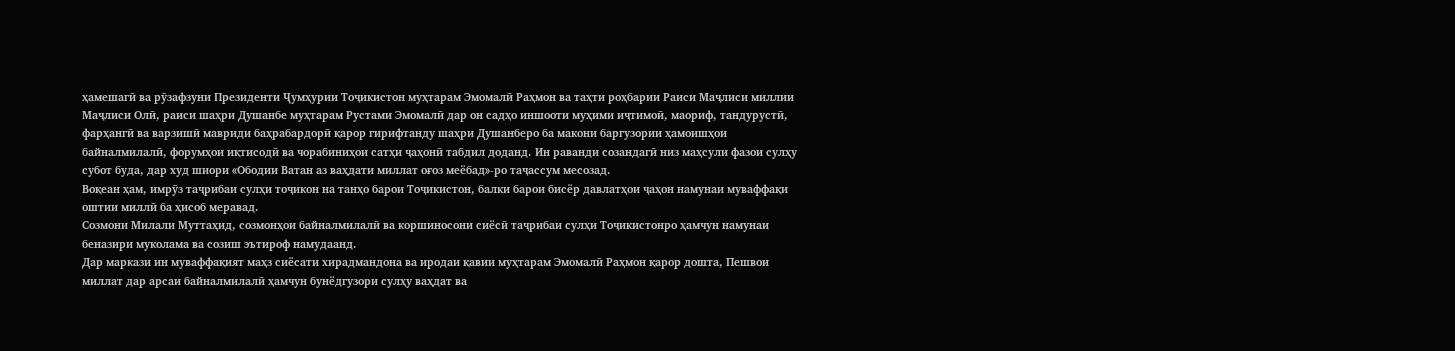ҳамешагӣ ва рӯзафзуни Президенти Ҷумҳурии Тоҷикистон муҳтарам Эмомалӣ Раҳмон ва таҳти роҳбарии Раиси Маҷлиси миллии Маҷлиси Олӣ, раиси шаҳри Душанбе муҳтарам Рустами Эмомалӣ дар он садҳо иншооти муҳими иҷтимоӣ, маориф, тандурустӣ, фарҳангӣ ва варзишӣ мавриди баҳрабардорӣ қарор гирифтанду шаҳри Душанберо ба макони баргузории ҳамоишҳои байналмилалӣ, форумҳои иқтисодӣ ва чорабиниҳои сатҳи ҷаҳонӣ табдил доданд. Ин раванди созандагӣ низ маҳсули фазои сулҳу субот буда, дар худ шиори «Ободии Ватан аз ваҳдати миллат оғоз меёбад»-ро таҷассум месозад.
Воқеан ҳам, имрӯз таҷрибаи сулҳи тоҷикон на танҳо барои Тоҷикистон, балки барои бисёр давлатҳои ҷаҳон намунаи муваффақи оштии миллӣ ба ҳисоб меравад.
Созмони Милали Муттаҳид, созмонҳои байналмилалӣ ва коршиносони сиёсӣ таҷрибаи сулҳи Тоҷикистонро ҳамчун намунаи беназири муколама ва созиш эътироф намудаанд.
Дар маркази ин муваффақият маҳз сиёсати хирадмандона ва иродаи қавии муҳтарам Эмомалӣ Раҳмон қарор дошта, Пешвои миллат дар арсаи байналмилалӣ ҳамчун бунёдгузори сулҳу ваҳдат ва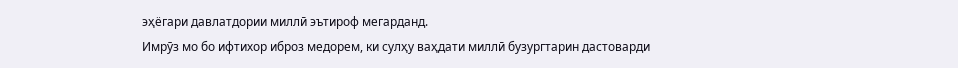эҳёгари давлатдории миллӣ эътироф мегарданд.
Имрӯз мо бо ифтихор иброз медорем, ки сулҳу ваҳдати миллӣ бузургтарин дастоварди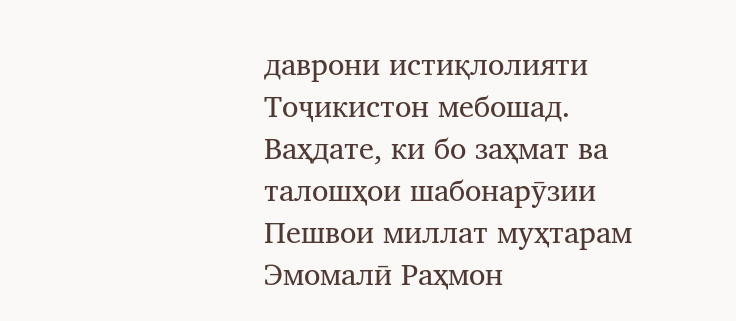даврони истиқлолияти Тоҷикистон мебошад. Ваҳдате, ки бо заҳмат ва талошҳои шабонарӯзии Пешвои миллат муҳтарам Эмомалӣ Раҳмон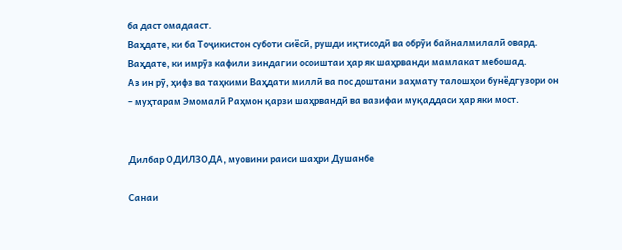ба даст омадааст.
Ваҳдате, ки ба Тоҷикистон суботи сиёсӣ, рушди иқтисодӣ ва обрӯи байналмилалӣ овард. Ваҳдате, ки имрӯз кафили зиндагии осоиштаи ҳар як шаҳрванди мамлакат мебошад.
Аз ин рӯ, ҳифз ва таҳкими Ваҳдати миллӣ ва пос доштани заҳмату талошҳои бунёдгузори он – муҳтарам Эмомалӣ Раҳмон қарзи шаҳрвандӣ ва вазифаи муқаддаси ҳар яки мост.


Дилбар ОДИЛЗОДА, муовини раиси шаҳри Душанбе

Санаи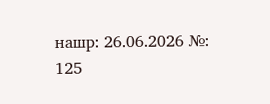нашр: 26.06.2026 №: 125